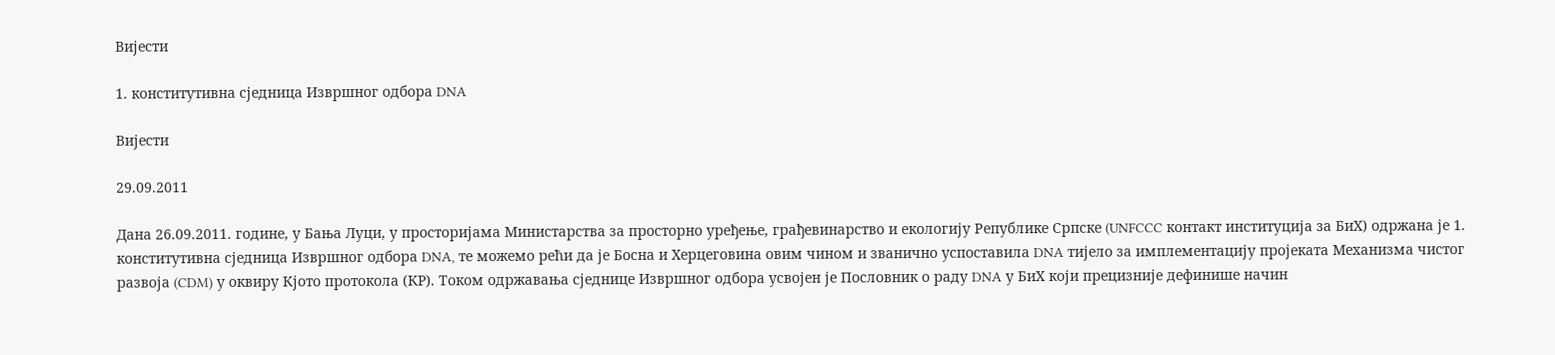Вијести

1. конститутивна сједница Извршног одбора DNA

Вијести

29.09.2011

Дана 26.09.2011. године, у Бања Луци, у просторијама Министарства за просторно уређење, грађевинарство и екологију Републике Српске (UNFCCC контакт институција за БиХ) одржана је 1. конститутивна сједница Извршног одбора DNA, те можемо рећи да је Босна и Херцеговина овим чином и званично успоставила DNA тијело за имплементацију пројеката Механизма чистог развоја (CDM) у оквиру Кјото протокола (КP). Током одржавања сједнице Извршног одбора усвојен је Пословник о раду DNA у БиХ који прецизније дефинише начин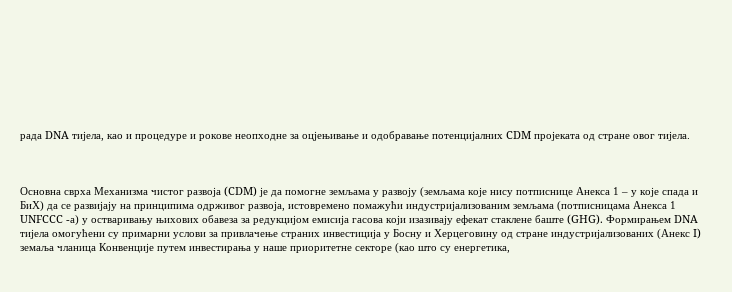рада DNA тијела, као и процедуре и рокове неопходне за оцјењивање и одобравање потенцијалних CDM пројеката од стране овог тијела.



Основна сврха Механизма чистог развоја (CDM) је да помогне земљама у развоју (земљама које нису потписнице Анекса 1 – у које спада и БиХ) да се развијају на принципима одрживог развоја, истовремено помажући индустријализованим земљама (потписницама Анекса 1 UNFCCC -а) у остваривању њихових обавеза за редукцијом емисија гасова који изазивају ефекат стаклене баште (GHG). Формирањем DNA тијела омогућени су примарни услови за привлачење страних инвестиција у Босну и Херцеговину од стране индустријализованих (Анекс I) земаља чланица Конвенције путем инвестирања у наше приоритетне секторе (као што су енергетика,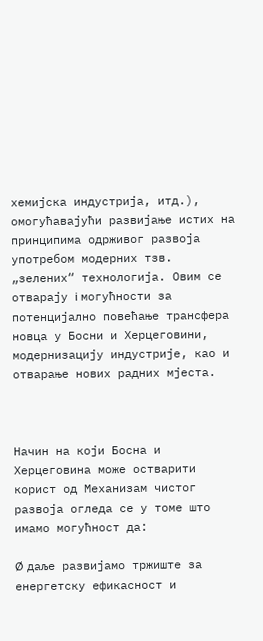хемијска индустрија, итд.), омогућавајући развијање истих на принципима одрживог развоја употребом модерних тзв. „зелених“ технологија. Oвим се отварају i могућности за потенцијално повећање трансфера новца у Босни и Херцеговини, модернизацију индустрије, као и отварање нових радних мјеста.



Начин на који Босна и Херцеговина може остварити корист од Механизам чистог развоја огледа се у томе што имамо могућност да:

Ø даље развијамо тржиште за енергетску ефикасност и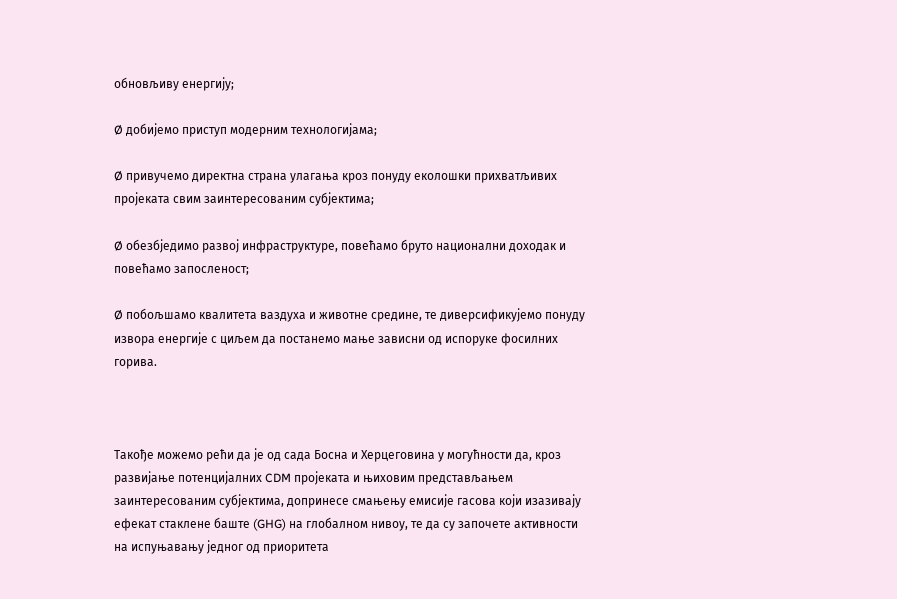обновљиву енергију;

Ø добијемо приступ модерним технологијама;

Ø привучемо директна страна улагања кроз понуду еколошки прихватљивих пројеката свим заинтересованим субјектима;

Ø обезбједимо развој инфраструктуре, повећамо бруто национални доходак и повећамо запосленост;

Ø побољшамо квалитета ваздуха и животне средине, те диверсификујемо понуду извора енергије с циљем да постанемо мање зависни од испоруке фосилних горива.



Такође можемо рећи да је од сада Босна и Херцеговина у могућности да, кроз развијање потенцијалних CDM пројеката и њиховим представљањем заинтересованим субјектима, допринесе смањењу емисије гасова који изазивају ефекат стаклене баште (GHG) на глобалном нивоу, те да су започете активности на испуњавању једног од приоритета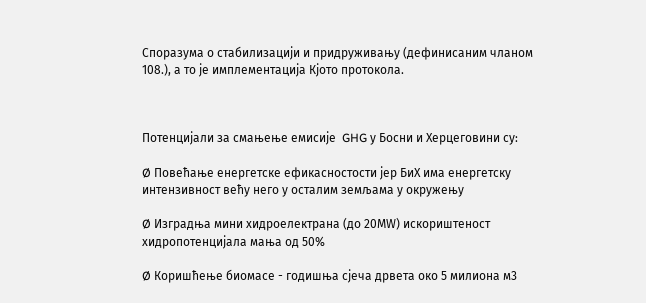Споразума о стабилизацији и придруживању (дефинисаним чланом 108.), а то је имплементација Кјото протокола.



Потенцијали за смањење емисије  GHG у Босни и Херцеговини су:

Ø Повећање енергетске ефикасностости јер БиХ има енергетску интензивност већу него у осталим земљама у окружењу

Ø Изградња мини хидроелектрана (до 20МW) искориштеност хидропотенцијала мања од 50%

Ø Коришћење биомасе - годишња сјеча дрвета око 5 милиона м3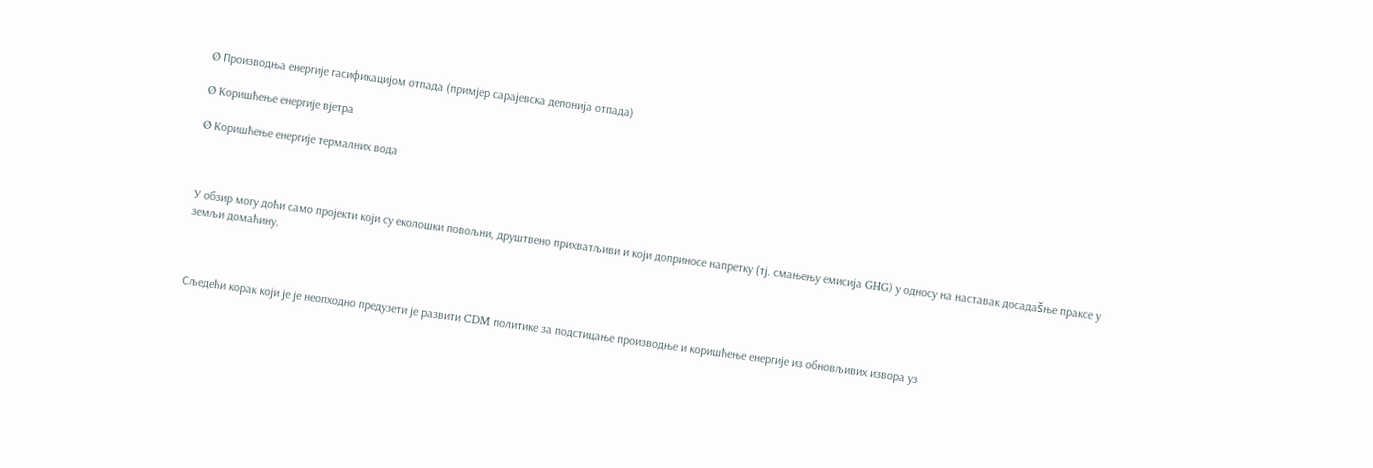Ø Производња енергије гасификацијом отпада (примјер сарајевска депонија отпада)

Ø Коришћење енергије вјетра

Ø Коришћење енергије термалних вода



У обзир могу доћи само пројекти који су еколошки повољни, друштвено прихватљиви и који доприносе напретку (тј. смањењу емисија GHG) у односу на наставак досадаšње праксе у земљи домаћину.



Сљедећи корак који је је неопходно предузети је развити CDM политике за подстицање производње и коришћење енергије из обновљивих извора уз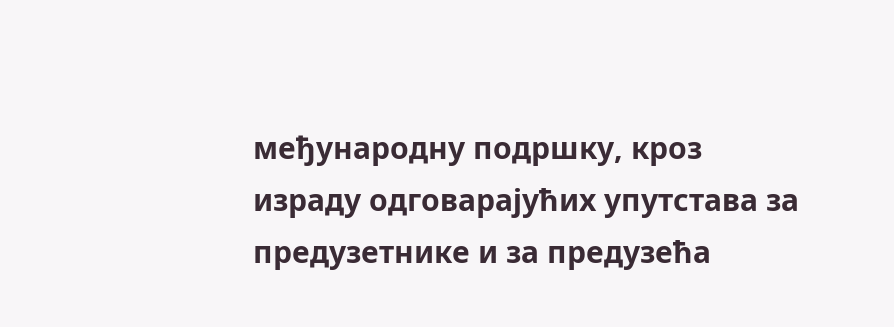међународну подршку, кроз израду одговарајућих упутстава за предузетнике и за предузећа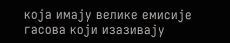која имају велике емисије гасова који изазивају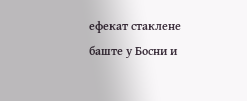ефекат стаклене баште у Босни и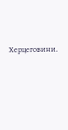Херцеговини.